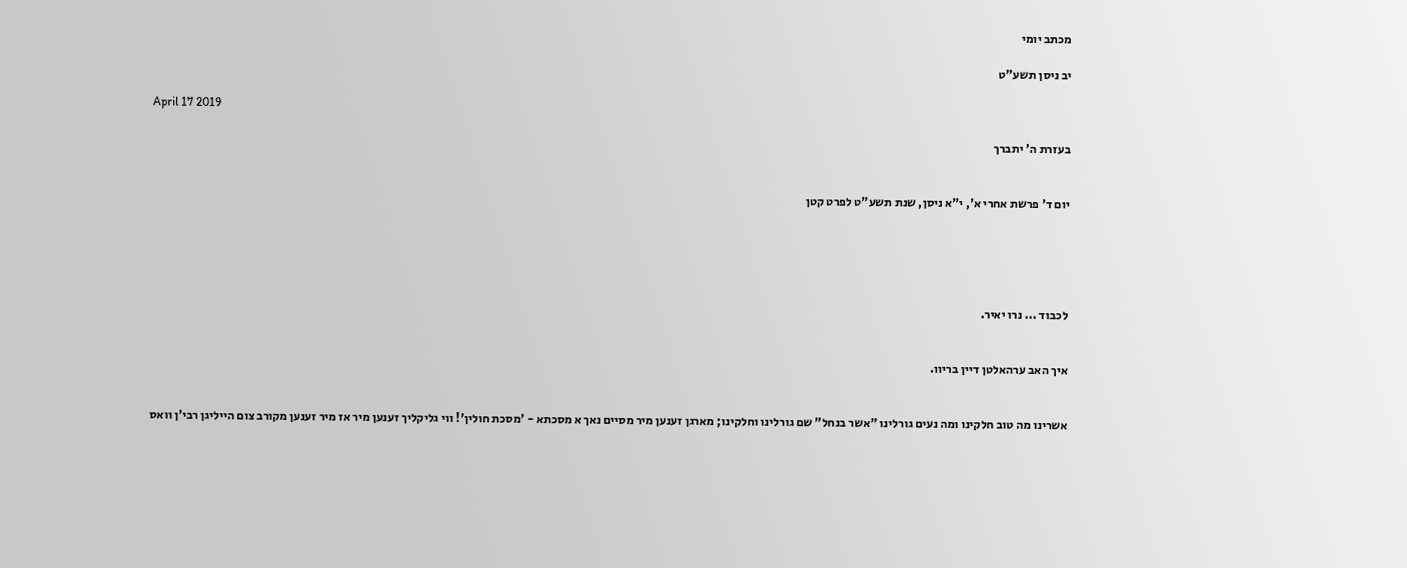מכתב יומי

יב ניסן תשע"ט

April 17 2019

בעזרת ה' יתברך


יום ד' פרשת אחרי א', י"א ניסן, שנת תשע"ט לפרט קטן





לכבוד ... נרו יאיר.


איך האב ערהאלטן דיין בריוו.


אשרינו מה טוב חלקינו ומה נעים גורלינו "אשר בנחל" שם גורלינו וחלקינו; מארגן זענען מיר מסיים נאך א מסכתא - 'מסכת חולין'! ווי גליקליך זענען מיר אז מיר זענען מקורב צום הייליגן רבי'ן וואס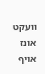וועקט אונז אויף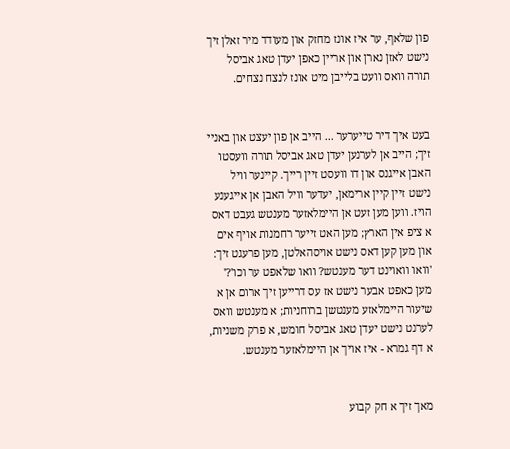פון שלאף, ער איז אונז מחזק און מעודד מיר זאלן זיך נישט לאזן נארן און אריין כאפן יעדן טאג אביסל תורה וואס וועט בלייבן מיט אונז לנצח נצחים.


בעט איך דיר טייערער ... הייב אן פון יעצט און באניי זיך; הייב אן לערנען יעדן טאג אביסל תורה וועסטו האבן אייגנס און דו וועסט זיין רייך. קיינער וויל נישט זיין קיין ארימאן, יעדער וויל האבן אן אייגענע הויז. ווען מען זעט אן היימלאזער מענטש געבט דאס א ציפ אין הארץ; מען האט זייער רחמנות אויף אים און מען קען דאס נישט אויסהאלטן, מען פרעגט זיך: 'וואו וואוינט דער מענטש? וואו שלאפט ער וכו'?' מען כאפט אבער נישט אז עס דרייען זיך ארום אן א שיעור היימלאזע מענטשן ברוחניות; א מענטש וואס לערנט נישט יעדן טאג אביסל חומש, א פרק משניות, א דף גמרא - איז אויך אן היימלאזער מענטש.


מאך זיך א חק קבוע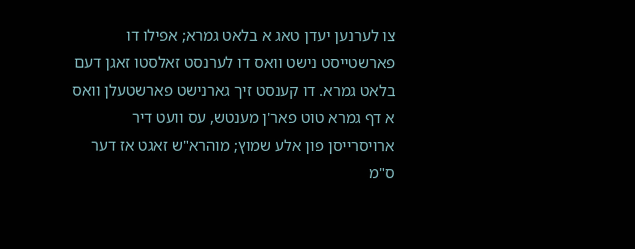צו לערנען יעדן טאג א בלאט גמרא; אפילו דו פארשטייסט נישט וואס דו לערנסט זאלסטו זאגן דעם בלאט גמרא. דו קענסט זיך גארנישט פארשטעלן וואס א דף גמרא טוט פאר'ן מענטש, עס וועט דיר ארויסרייסן פון אלע שמוץ; מוהרא"ש זאגט אז דער ס"מ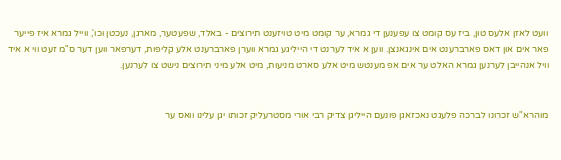וועט לאזן אלעס טון, ביז עס קומט צו עפענען די גמרא, ער קומט מיט טויזענט תירוצים - באלד, שפעטער, מארגן, נעכטן וכו', ווייל גמרא איז פייער פאר אים און דאס פארברענט אים אינגאנצן. ווען א איד לערנט די הייליגע גמרא ווערן פארברענט אלע קליפות, דערפאר ווען דער ס"מ זעט ווי א איד וויל אנהייבן לערנען גמרא האלט ער אים אפ מענטש מיט אלע סארט מניעות, מיט אלע מיני תירוצים נישט צו לערנען.


מוהרא"ש זכרונו לברכה פלעגט נאכזאגן פונעם הייליגן צדיק רבי אורי מסטרעליק זכותו יגן עלינו וואס ער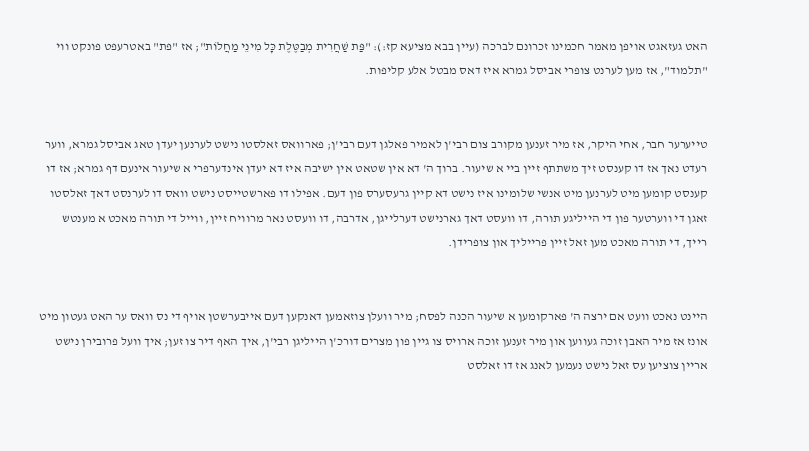האט געזאגט אויפן מאמר חכמינו זכרונם לברכה (עיין בבא מציעא קז:): "פַּת שַׁחֲרִית מְבַטֶּלֶת כָּל מִינֵי מַחֲלוֹת"; אז "פת" באטרעפט פונקט ווי "תלמוד", אז מען לערנט צופרי אביסל גמרא איז דאס מבטל אלע קליפות.


טייערער חבר, אחי היקר, אז מיר זענען מקורב צום רבי'ן לאמיר פאלגן דעם רבי'ן; פארוואס זאלסטו נישט לערנען יעדן טאג אביסל גמרא, ווער רעדט נאך אז דו קענסט זיך משתתף זיין ביי א שיעור. ברוך ה' דא אין שטאט אין ישיבה איז דא יעדן אינדערפרי א שיעור אינעם דף גמרא; אז דו קענסט קומען מיט לערנען מיט אנשי שלומינו איז נישט דא קיין גרעסערס פון דעם. אפילו דו פארשטייסט נישט וואס דו לערנסט דאך זאלסטו זאגן די ווערטער פון די הייליגע תורה, דו וועסט דאך גארנישט דערלייגן, אדרבה, דו וועסט נאר מרוויח זיין, ווייל די תורה מאכט א מענטש רייך, די תורה מאכט מען זאל זיין פרייליך און צופרידן.


היינט נאכט וועט אם ירצה ה' פארקומען א שיעור הכנה לפסח; מיר וועלן צוזאמען דאנקען דעם אייבערשטן אויף די נס וואס ער האט געטון מיט אונז אז מיר האבן זוכה געווען און מיר זענען זוכה ארויס צו גיין פון מצרים דורכ'ן הייליגן רבי'ן, איך האף דיר צו זען; איך וועל פרובירן נישט אריין צוציען עס זאל נישט נעמען לאנג אז דו זאלסט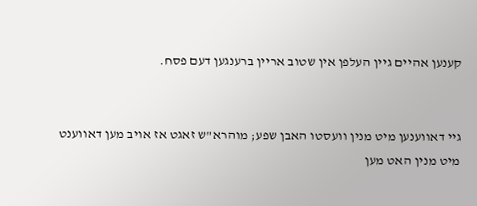קענען אהיים גיין העלפן אין שטוב אריין ברענגען דעם פסח.


גיי דאווענען מיט מנין וועסטו האבן שפע; מוהרא"ש זאגט אז אויב מען דאווענט מיט מנין האט מען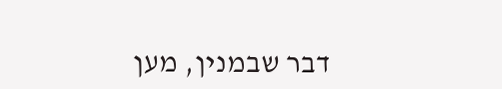דבר שבמנין, מען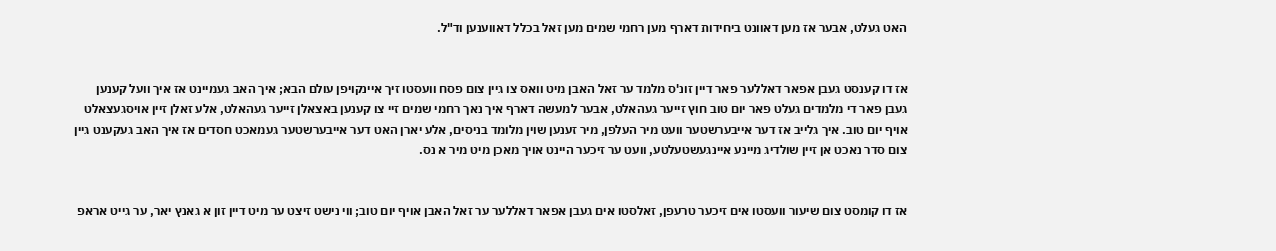האט געלט, אבער אז מען דאוונט ביחידות דארף מען רחמי שמים מען זאל בכלל דאווענען וד"ל.


אז דו קענסט געבן אפאר דאללער פאר דיין זונ'ס מלמד ער זאל האבן מיט וואס צו גיין צום פסח וועסטו זיך איינקויפן עולם הבא; איך האב געמיינט אז איך וועל קענען געבן פאר די מלמדים געלט פאר יום טוב חוץ זייער געהאלט, אבער למעשה דארף איך נאך רחמי שמים זיי צו קענען באצאלן זייער געהאלט, אלע זאלן זיין אויסגעצאלט אויף יום טוב. איך גלייב אז דער אייבערשטער וועט מיר העלפן, מיר זענען שוין מלומד בניסים, אלע יארן האט דער אייבערשטער געמאכט חסדים אז איך האב געקענט גיין צום סדר נאכט אן זיין שולדיג מיינע איינגעשטעלטע, וועט ער זיכער היינט אויך מאכן מיט מיר א נס.


אז דו קומסט צום שיעור וועסטו אים זיכער טרעפן, זאלסטו אים געבן אפאר דאללער ער זאל האבן אויף יום טוב; ווי נישט זיצט ער מיט דיין זון א גאנץ יאר, ער גייט אראפ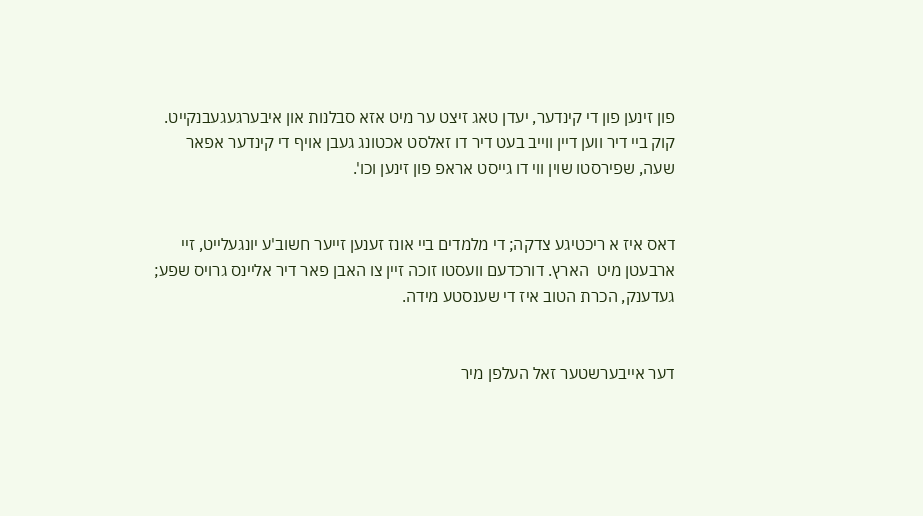פון זינען פון די קינדער, יעדן טאג זיצט ער מיט אזא סבלנות און איבערגעגעבנקייט. קוק ביי דיר ווען דיין ווייב בעט דיר דו זאלסט אכטונג געבן אויף די קינדער אפאר שעה, שפירסטו שוין ווי דו גייסט אראפ פון זינען וכו'.


דאס איז א ריכטיגע צדקה; די מלמדים ביי אונז זענען זייער חשוב'ע יונגעלייט, זיי ארבעטן מיט  הארץ. דורכדעם וועסטו זוכה זיין צו האבן פאר דיר אליינס גרויס שפע; געדענק, הכרת הטוב איז די שענסטע מידה.


דער אייבערשטער זאל העלפן מיר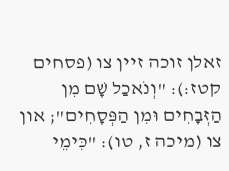זאלן זוכה זיין צו (פסחים קטז:): "וְנֹאכַל שָׁם מִן הַזְּבָחִים וּמִן הַפְּסָחִים"; און צו (מיכה ז, טו): "כִּימֵי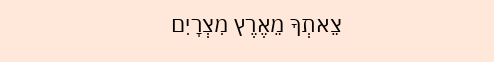צֵאתְךָ מֵאֶרֶץ מִצְרָיִם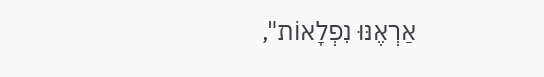אַרְאֶנּוּ נִפְלָאוֹת",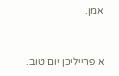אמן.


א פרייליכן יום טוב.